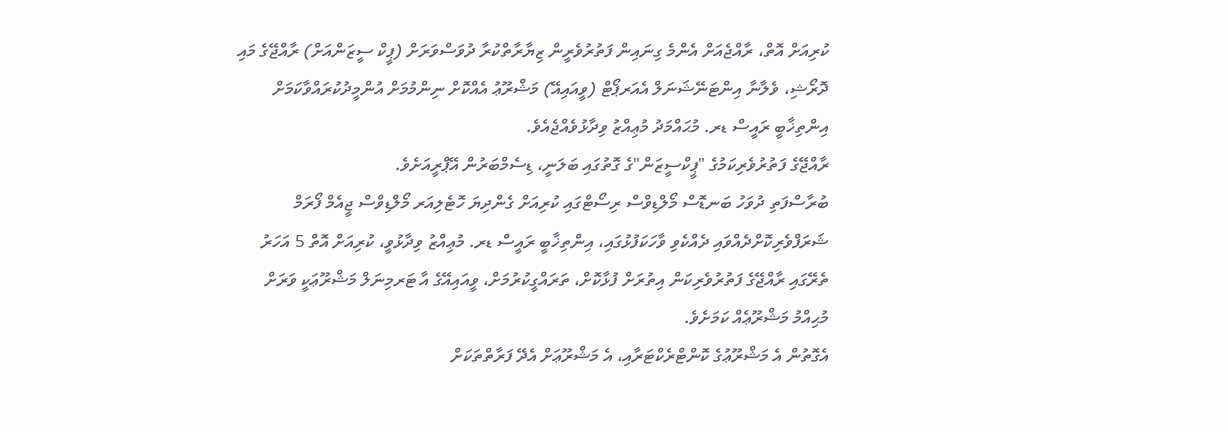ކުރިއަށް އޮތް، ރާއްޖެއަށް އެންމެ ގިނައިން ފަތުރުވެރީން ޒިޔާރާތްކުރާ ދުވަސްވަރަށް (ޕީކް ސީޒަންއަށް) ރާއްޖޭގެ މައި ދޮރޯޝި، ވެލާނާ އިންޓަނޭޝަނަލް އެއަރޕޯޓް (ވީއައިއޭ) މަޝްރޫޢު އެއްކޮށް ނިންމުމަށް އުންމީދުކުރައްވާކަމަށް އިންތިޚާބީ ރައީސް ޑރ. މުޙައްމަދު މުޢިއްޒު ވިދާޅުވެއްޖެއެވެ.
ރާއްޖޭގެ ފަތުރުވެރިކަމުގެ "ޕީކްސީޒަން"ގެ ގޮތުގައި ބަލަނީ، ޑިސެމްބަރުން އޭޕްރީއަށެވެ.
ބުރާސްފަތި ދުވަހު ބަނޑޮސް މޯލްޑިވްސް ރިސޯޓްގައި ކުރިއަށް ގެންދިޔަ ހޮޓެލިއަރ މޯލްޑިވްސް ޖީއެމް ފޯރަމް ޝަރަފްވެރިކޮށްދެއްވައި ދެއްކެވި ވާހަކަފުޅުގައި، އިންތިޚާބީ ރައީސް ޑރ. މުޢިއްޒު ވިދާޅުވީ، ކުރިއަށް އޮތް 5 އަހަރު ތެރޭގައި ރާއްޖޭގެ ފަތުރުވެރިކަން އިތުރަށް ފުޅާކޮށް، ތަރައްގީކުރުމަށް، ވީއައިއޭގެ އާ ޓަރމިނަލް މަޝްރޫޢަކީ ވަރަށް މުޙިއްމު މަޝްރޫޢެއް ކަމަށެވެ.
އެގޮތުން އެ މަޝްރޫޢުގެ ކޮންޓްރެކްޓަރާއި، އެ މަޝްރޫޢަށް އެދޭ ފަރާތްތަކަށް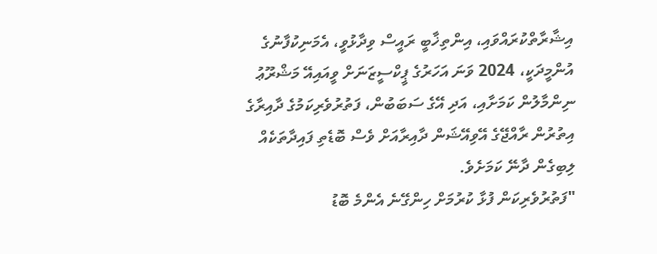އިޝާރާތްކުރައްވައި، އިންތިޚާބީ ރައީސް ވިދާޅުވީ، އެމަނިކުފާނުގެ އުންމީދަކީ، 2024 ވަނަ އަހަރުގެ ޕީކްސީޒަނަށް ވީއައިއޭ މަޝްރޫޢު ނިންމާލުން ކަމަށާއި، އަދި އޭގެ ސަބަބުން، ފަތުރުވެރިކަމުގެ ދާއިރާގެ އިތުރުން ރާއްޖޭގެ އޭވިއޭޝަން ދާއިރާއަށް ވެސް ބޮޑެތި ފައިދާތަކެއް ލިބިގެން ދާނޭ ކަމަށެވެ.
"ފަތުރުވެރިކަން ފުޅާ ކުރުމަށް ހިންގޭނެ އެންމެ ބޮޑު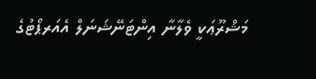މަޝްރޫޢަކީ ވެލާނާ އިންޓަނޭޝަނަލް އެއަރޕޯޓުގެ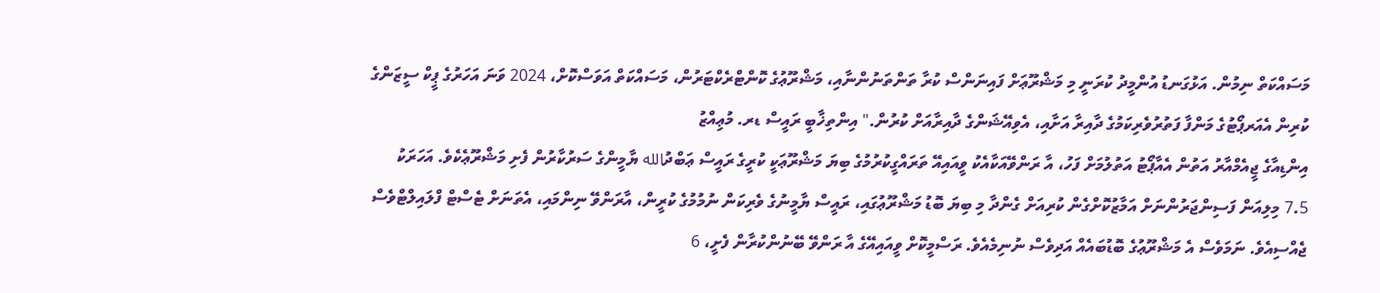މަސައްކަތް ނިމުން. އަޅުގަނޑު އުންމީދު ކުރަނީ މި މަޝްރޫޢަށް ފައިނަންސް ކުރާ ތަންތަނުންނާއި، މަޝްރޫޢުގެ ކޮންޓްރެކްޓަރުން، މަސައްކަތް އަވަސްކޮށް، 2024 ވަނަ އަހަރުގެ ޕީކް ސީޒަންގެ ކުރިން އެއަރޕޯޓުގެ މަންފާ ފަތުރުވެރިކަމުގެ ދާއިރާ އަށާއި، އެވިއޭޝަންގެ ދާއިރާއަށް ކުރުން." އިންތިޚާބީ ރައީސް ޑރ. މުޢިއްޒު
އިންޑިއާގެ ޖީއެމްއާރު އަތުން އެއާޕޯޓު އަތުލުމަށް ފަހު، އާ ރަންވޭއަކާއެކު ވީއައިއޭ ތަރައްގީކުރުމުގެ ބިޔަ މަޝްރޫޢަކީ ކުރީގެ ރައީސް ޢަބްދުالله ޔާމީންގެ ސަރުކާރުން ފެށި މަޝްރޫޢެކެވެ. އަހަރަކު 7.5 މިލިއަން ފަސިންޖަރުންނަށް އަމާޒުކޮށްގެން ކުރިއަށް ގެންދާ މި ބިޔަ ބޮޑު މަޝްރޫޢުގައި، ރައީސް ޔާމީނުގެ ވެރިކަން ނުމުމުގެ ކުރީން، އާރަންވޭ ނިންމައި، އެތަނަށް ޓެސްޓް ފްލައިލްޓްވެސް ޖެއްސިއެވެ. ނަމަވެސް އެ މަޝްރޫޢުގެ ބޮޑުބައެއް އަދިވެސް ނުނިމެއެވެ. ރަސްމީކޮށް ވީއައިއޭގެ އާ ރަންވޭ ބޭނުންކުރާން ފެށީ، 6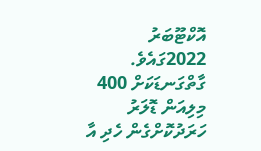އޮކްޓޫބަރު 2022ގައެވެ.
ގާތްގަނޑަކަށް 400 މިލިއަން ޑޮލަރު ހަރަދުކޮށްގެން ހެދި އާ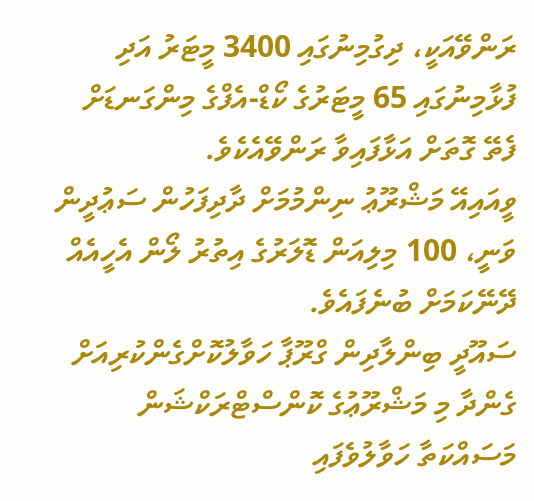ރަންވޭއަކީ، ދިގުމިނުގައި 3400 މީޓަރު އަދި ފުޅާމިނުގައި 65 މީޓަރުގެ ކޯޑް-އެފްގެ މިންގަނޑަށް ފެތޭ ގޮތަށް އަޅާފައިވާ ރަންވޭއެކެވެ.
ވީއައިއޭ މަޝްރޫޢު ނިންމުމަށް ދާދިފަހުން ސަޢުދީން ވަނީ، 100 މިލިއަން ޑޮލަރުގެ އިތުރު ލޯން އެހީއެއް ދޭނޭކަމަށް ބުނެފައެވެ.
ސައޫދީ ބިންލާދިން ގްރޫޕާ ހަވާލުކޮށްގެންކުރިއަށް ގެންދާ މި މަޝްރޫޢުގެ ކޮންސްޓްރަކްޝަން މަސައްކަތާ ހަވާލުވެފައި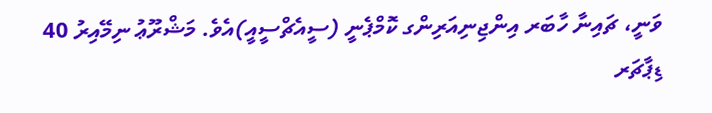ވަނީ، ޗައިނާ ހާބަރ އިންޖިނިއަރިންގ ކޮމްޕެނީ (ސީއެޗްސީއީ)އެވެ. މަޝްރޫޢު ނިމޭއިރު 40 ޑިޕާޗަރ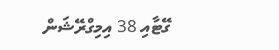ގޭޓާއި 38 އިމިގްރޭޝަން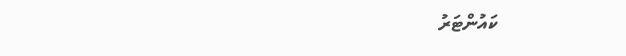ކައުންޓަރު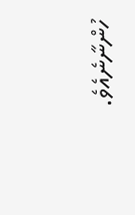ހުންނާނެއެވެ.